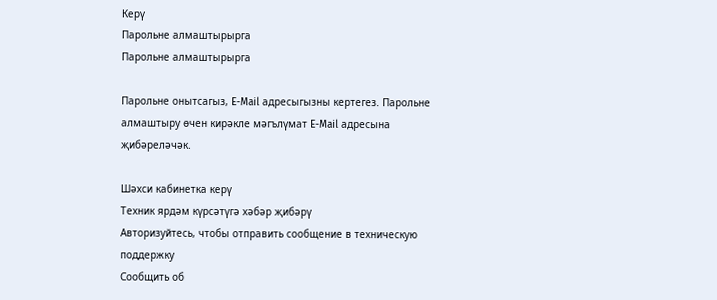Керү
Парольне алмаштырырга
Парольне алмаштырырга

Парольне онытсагыз, E-Mail адресыгызны кертегез. Парольне алмаштыру өчен кирәкле мәгълүмат E-Mail адресына җибәреләчәк.

Шәхси кабинетка керү
Техник ярдәм күрсәтүгә хәбәр җибәрү
Авторизуйтесь, чтобы отправить сообщение в техническую поддержку
Сообщить об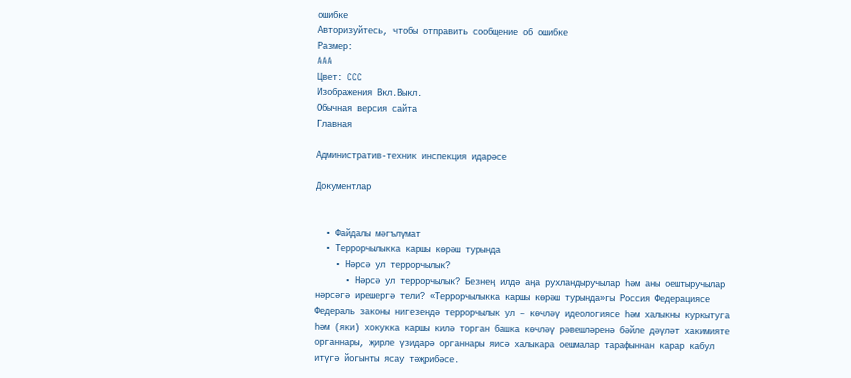ошибке
Авторизуйтесь, чтобы отправить сообщение об ошибке
Размер:
AAA
Цвет: CCC
Изображения Вкл.Выкл.
Обычная версия сайта
Главная

Административ-техник инспекция идарәсе

Документлар


  • Файдалы мәгълүмат
  • Террорчылыкка каршы көрәш турында
    • Нәрсә ул террорчылык?
      • Нәрсә ул террорчылык? Безнең илдә аңа рухландыручылар һәм аны оештыручылар нәрсәгә ирешергә тели? «Террорчылыкка каршы көрәш турында»гы Россия Федерациясе Федераль законы нигезендә террорчылык ул – көчләү идеологиясе һәм халыкны куркытуга һәм (яки) хокукка каршы килә торган башка көчләү рәвешләренә бәйле дәүләт хакимияте органнары, җирле үзидарә органнары яисә халыкара оешмалар тарафыннан карар кабул итүгә йогынты ясау тәҗрибәсе.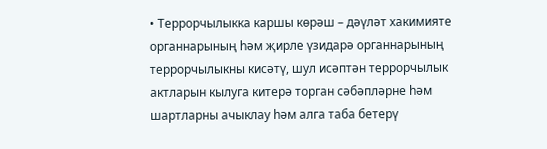• Террорчылыкка каршы көрәш – дәүләт хакимияте органнарының һәм җирле үзидарә органнарының террорчылыкны кисәтү, шул исәптән террорчылык актларын кылуга китерә торган сәбәпләрне һәм шартларны ачыклау һәм алга таба бетерү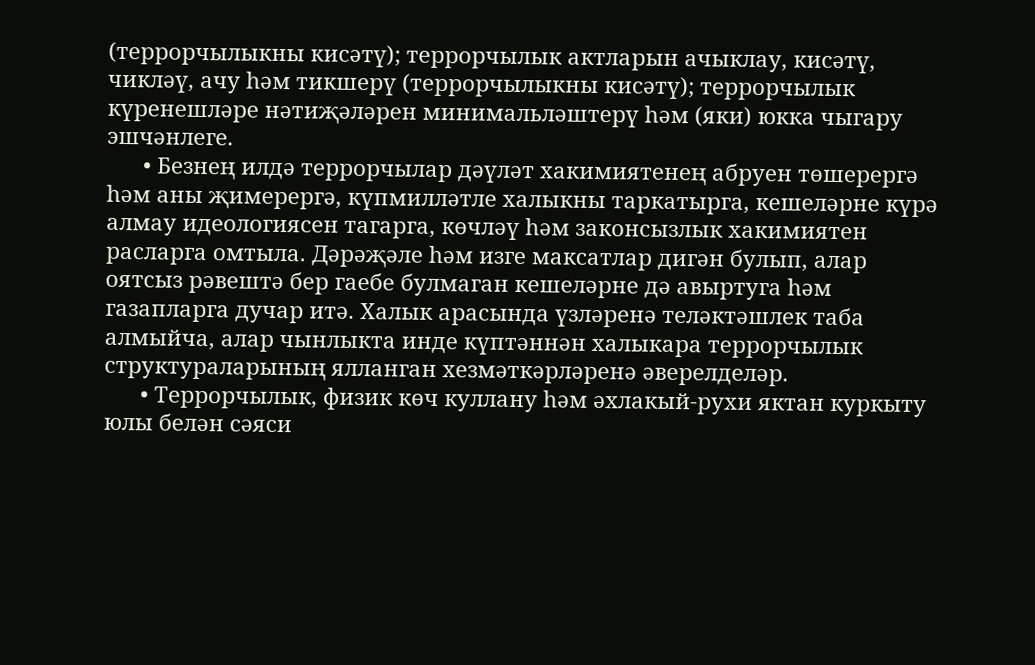(террорчылыкны кисәтү); террорчылык актларын ачыклау, кисәтү, чикләү, ачу һәм тикшерү (террорчылыкны кисәтү); террорчылык күренешләре нәтиҗәләрен минимальләштерү һәм (яки) юкка чыгару эшчәнлеге.
      • Безнең илдә террорчылар дәүләт хакимиятенең абруен төшерергә һәм аны җимерергә, күпмилләтле халыкны таркатырга, кешеләрне күрә алмау идеологиясен тагарга, көчләү һәм законсызлык хакимиятен расларга омтыла. Дәрәҗәле һәм изге максатлар дигән булып, алар оятсыз рәвештә бер гаебе булмаган кешеләрне дә авыртуга һәм газапларга дучар итә. Халык арасында үзләренә теләктәшлек таба алмыйча, алар чынлыкта инде күптәннән халыкара террорчылык структураларының ялланган хезмәткәрләренә әверелделәр.
      • Террорчылык, физик көч куллану һәм әхлакый-рухи яктан куркыту юлы белән сәяси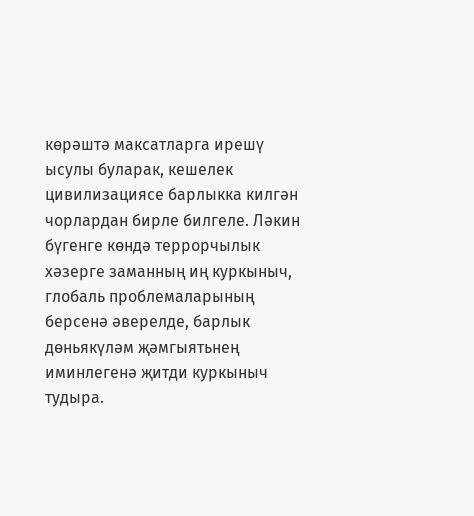көрәштә максатларга ирешү ысулы буларак, кешелек цивилизациясе барлыкка килгән чорлардан бирле билгеле. Ләкин бүгенге көндә террорчылык хәзерге заманның иң куркыныч, глобаль проблемаларының берсенә әверелде, барлык дөньякүләм җәмгыятьнең иминлегенә җитди куркыныч тудыра.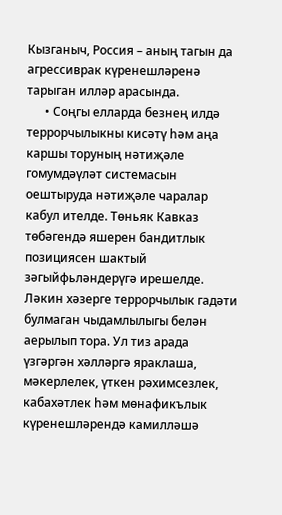Кызганыч, Россия – аның тагын да агрессиврак күренешләренә тарыган илләр арасында.
      • Соңгы елларда безнең илдә террорчылыкны кисәтү һәм аңа каршы торуның нәтиҗәле гомумдәүләт системасын оештыруда нәтиҗәле чаралар кабул ителде. Төньяк Кавказ төбәгендә яшерен бандитлык позициясен шактый зәгыйфьләндерүгә ирешелде. Ләкин хәзерге террорчылык гадәти булмаган чыдамлылыгы белән аерылып тора. Ул тиз арада үзгәргән хәлләргә яраклаша, мәкерлелек, үткен рәхимсезлек, кабахәтлек һәм мөнафикълык күренешләрендә камилләшә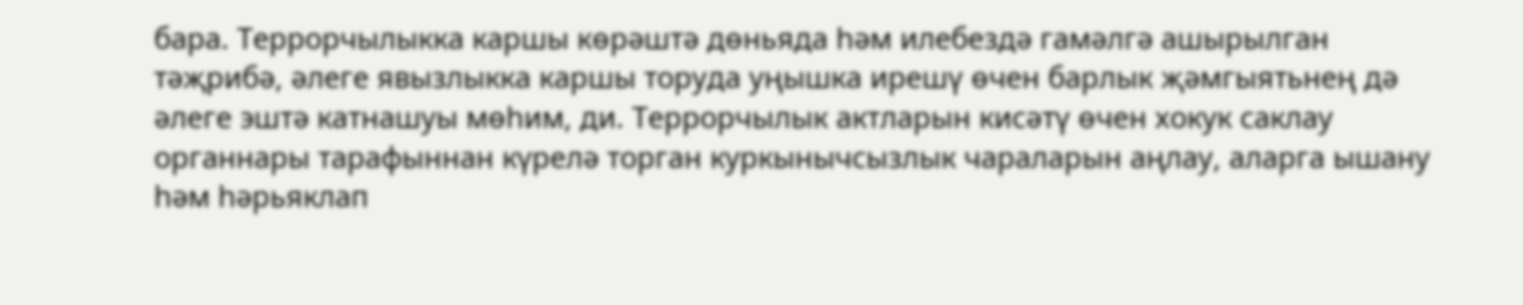бара. Террорчылыкка каршы көрәштә дөньяда һәм илебездә гамәлгә ашырылган тәҗрибә, әлеге явызлыкка каршы торуда уңышка ирешү өчен барлык җәмгыятьнең дә әлеге эштә катнашуы мөһим, ди. Террорчылык актларын кисәтү өчен хокук саклау органнары тарафыннан күрелә торган куркынычсызлык чараларын аңлау, аларга ышану һәм һәрьяклап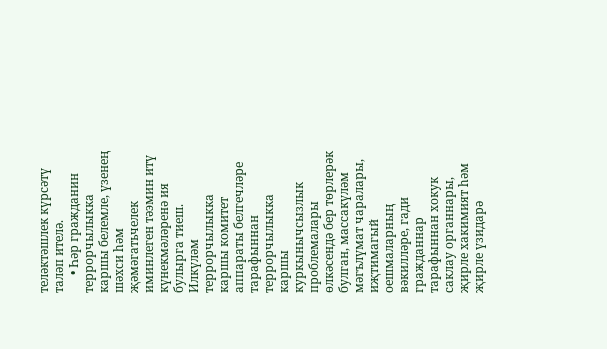теләктәшлек күрсәтү таләп ителә.
      • Һәр гражданин террорчылыкка каршы белемле, үзенең шәхси һәм җәмәгатьчелек иминлеген тәэмин итү күнекмәләренә ия булырга тиеш. Илкүләм террорчылыкка каршы комитет аппараты белгечләре тарафыннан террорчылыкка каршы куркынычсызлык проблемалары өлкәсендә бер төрлерәк булган, массакүләм мәгълүмат чаралары, иҗтимагый оешмаларның вәкилләре, гади гражданнар тарафыннан хокук саклау органнары, җирле хакимият һәм җирле үзидарә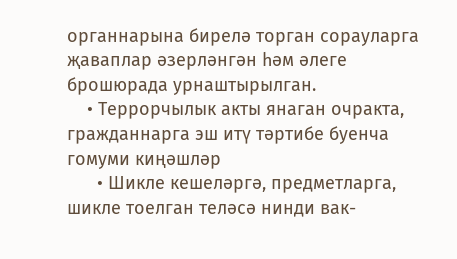органнарына бирелә торган сорауларга җаваплар әзерләнгән һәм әлеге брошюрада урнаштырылган.
    • Террорчылык акты янаган очракта, гражданнарга эш итү тәртибе буенча гомуми киңәшләр
      • Шикле кешеләргә, предметларга, шикле тоелган теләсә нинди вак-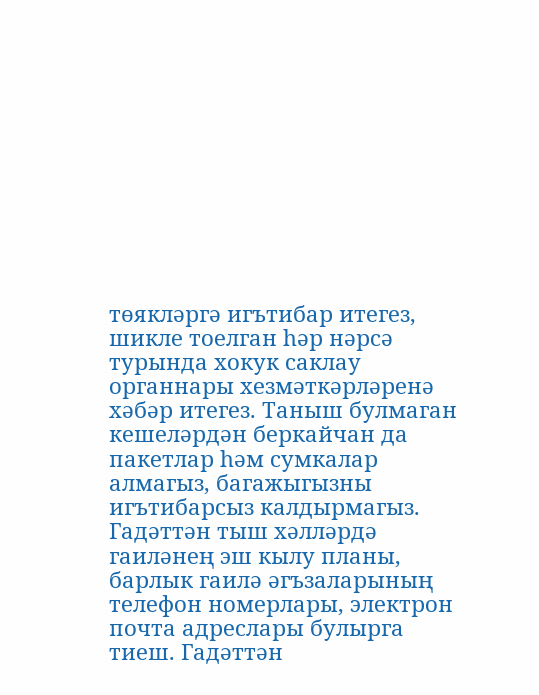төякләргә игътибар итегез, шикле тоелган һәр нәрсә турында хокук саклау органнары хезмәткәрләренә хәбәр итегез. Таныш булмаган кешеләрдән беркайчан да пакетлар һәм сумкалар алмагыз, багажыгызны игътибарсыз калдырмагыз. Гадәттән тыш хәлләрдә гаиләнең эш кылу планы, барлык гаилә әгъзаларының телефон номерлары, электрон почта адреслары булырга тиеш. Гадәттән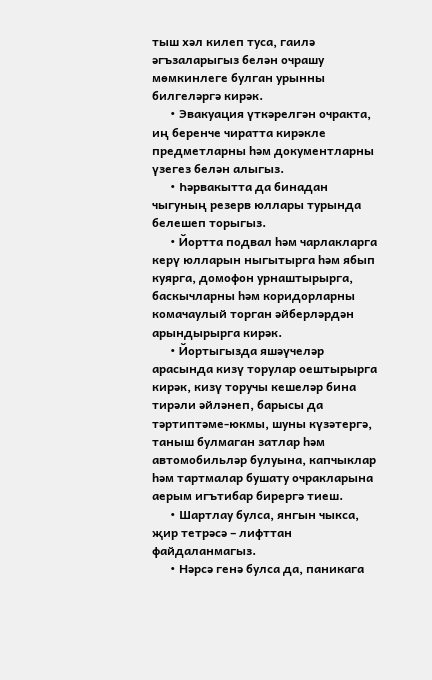тыш хәл килеп туса, гаилә әгъзаларыгыз белән очрашу мөмкинлеге булган урынны билгеләргә кирәк.
      • Эвакуация үткәрелгән очракта, иң беренче чиратта кирәкле предметларны һәм документларны үзегез белән алыгыз.
      • Һәрвакытта да бинадан чыгуның резерв юллары турында белешеп торыгыз.
      • Йортта подвал һәм чарлакларга керү юлларын ныгытырга һәм ябып куярга, домофон урнаштырырга, баскычларны һәм коридорларны комачаулый торган әйберләрдән арындырырга кирәк.
      • Йортыгызда яшәүчеләр арасында кизү торулар оештырырга кирәк, кизү торучы кешеләр бина тирәли әйләнеп, барысы да тәртиптәме-юкмы, шуны күзәтергә, таныш булмаган затлар һәм автомобильләр булуына, капчыклар һәм тартмалар бушату очракларына аерым игътибар бирергә тиеш.
      • Шартлау булса, янгын чыкса, җир тетрәсә – лифттан файдаланмагыз.
      • Нәрсә генә булса да, паникага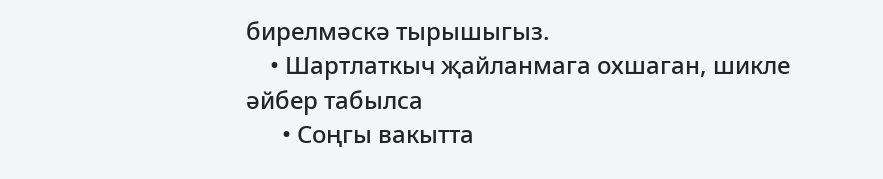бирелмәскә тырышыгыз.
    • Шартлаткыч җайланмага охшаган, шикле әйбер табылса
      • Соңгы вакытта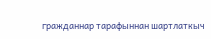гражданнар тарафыннан шартлаткыч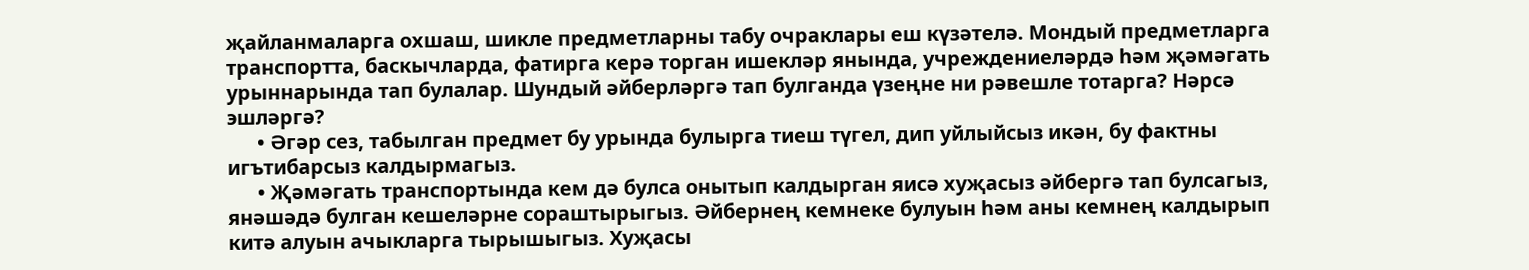җайланмаларга охшаш, шикле предметларны табу очраклары еш күзәтелә. Мондый предметларга транспортта, баскычларда, фатирга керә торган ишекләр янында, учреждениеләрдә һәм җәмәгать урыннарында тап булалар. Шундый әйберләргә тап булганда үзеңне ни рәвешле тотарга? Нәрсә эшләргә?
      • Әгәр сез, табылган предмет бу урында булырга тиеш түгел, дип уйлыйсыз икән, бу фактны игътибарсыз калдырмагыз.
      • Җәмәгать транспортында кем дә булса онытып калдырган яисә хуҗасыз әйбергә тап булсагыз, янәшәдә булган кешеләрне сораштырыгыз. Әйбернең кемнеке булуын һәм аны кемнең калдырып китә алуын ачыкларга тырышыгыз. Хуҗасы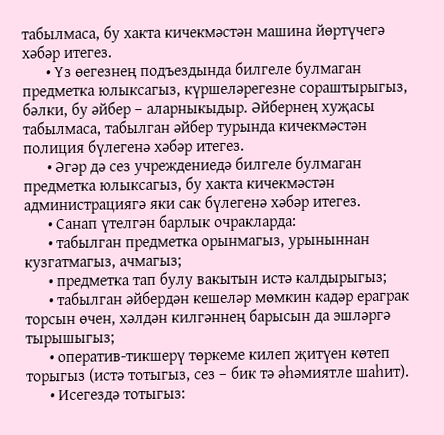табылмаса, бу хакта кичекмәстән машина йөртүчегә хәбәр итегез.
      • Үз өегезнең подъездында билгеле булмаган предметка юлыксагыз, күршеләрегезне сораштырыгыз, бәлки, бу әйбер – аларныкыдыр. Әйбернең хуҗасы табылмаса, табылган әйбер турында кичекмәстән полиция бүлегенә хәбәр итегез.
      • Әгәр дә сез учреждениедә билгеле булмаган предметка юлыксагыз, бу хакта кичекмәстән администрациягә яки сак бүлегенә хәбәр итегез.
      • Санап үтелгән барлык очракларда:
      • табылган предметка орынмагыз, урыныннан кузгатмагыз, ачмагыз;
      • предметка тап булу вакытын истә калдырыгыз;
      • табылган әйбердән кешеләр мөмкин кадәр ераграк торсын өчен, хәлдән килгәннең барысын да эшләргә тырышыгыз;
      • оператив-тикшерү төркеме килеп җитүен көтеп торыгыз (истә тотыгыз, сез – бик тә әһәмиятле шаһит).
      • Исегездә тотыгыз: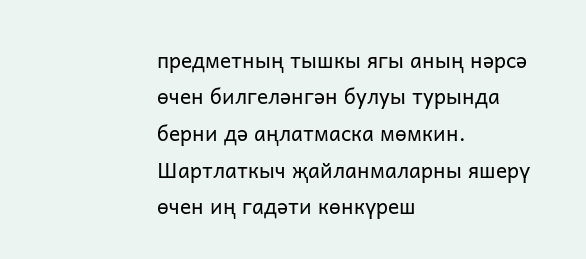предметның тышкы ягы аның нәрсә өчен билгеләнгән булуы турында берни дә аңлатмаска мөмкин. Шартлаткыч җайланмаларны яшерү өчен иң гадәти көнкүреш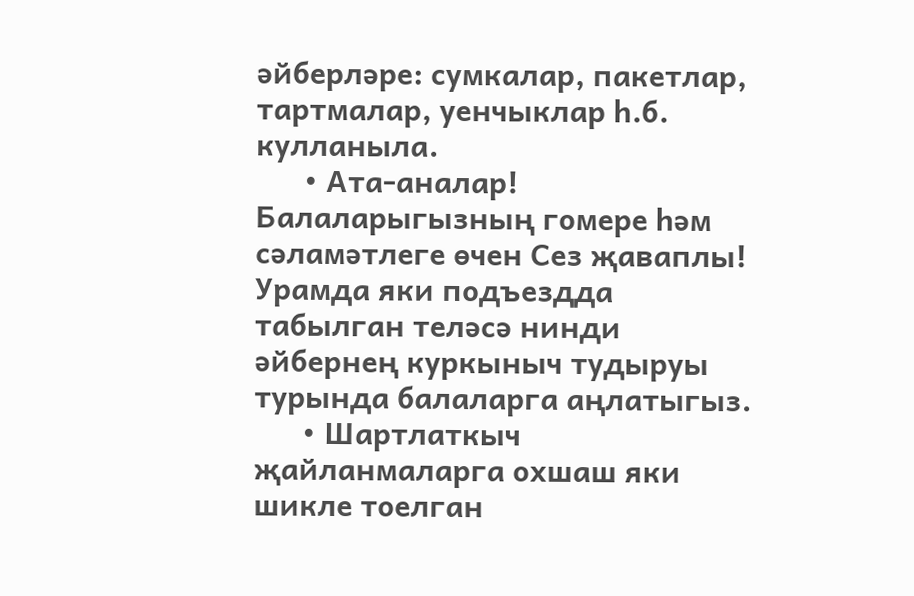әйберләре: сумкалар, пакетлар, тартмалар, уенчыклар һ.б. кулланыла.
      • Ата-аналар! Балаларыгызның гомере һәм сәламәтлеге өчен Сез җаваплы! Урамда яки подъездда табылган теләсә нинди әйбернең куркыныч тудыруы турында балаларга аңлатыгыз.
      • Шартлаткыч җайланмаларга охшаш яки шикле тоелган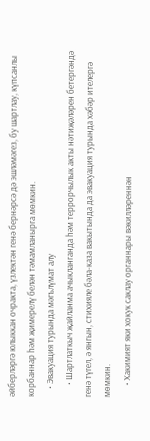әйберләргә юлыккан очракта, үзлектән генә бернәрсә дә эшләмәгез, бу шартлау, күпсанлы корбаннар һәм җимерелү белән тәмамланырга мөмкин.
    • Эвакуация турында мәгълүмат алу
      • Шартлаткыч җайланма ачыкланганда һәм террорчылык акты нәтиҗәләрен бетергәндә генә түгел, ә янгын, стихияле бәла-каза вакытында да эвакуация турында хәбәр ителергә мөмкин.
      • Хакимият яки хокук саклау органнары вәкилләреннән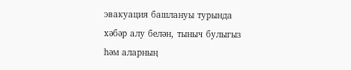эвакуация башлануы турында хәбәр алу белән, тыныч булыгыз һәм аларның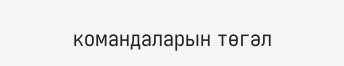командаларын төгәл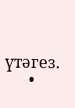үтәгез.
      •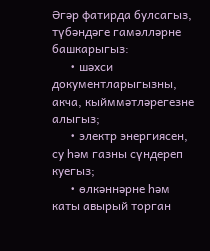Әгәр фатирда булсагыз, түбәндәге гамәлләрне башкарыгыз:
      • шәхси документларыгызны, акча, кыйммәтләрегезне алыгыз;
      • электр энергиясен, су һәм газны сүндереп куегыз;
      • өлкәннәрне һәм каты авырый торган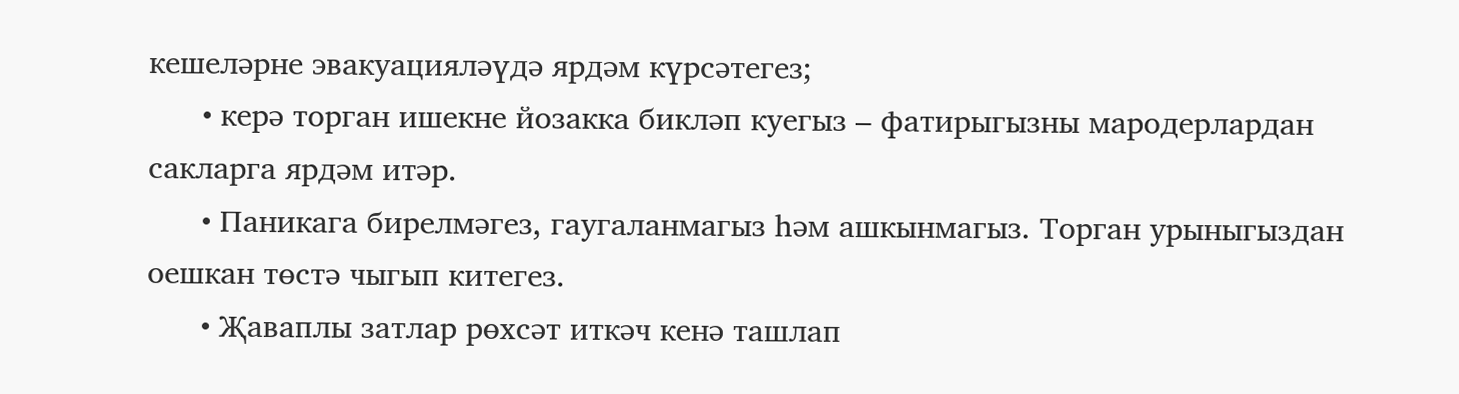кешеләрне эвакуацияләүдә ярдәм күрсәтегез;
      • керә торган ишекне йозакка бикләп куегыз – фатирыгызны мародерлардан сакларга ярдәм итәр.
      • Паникага бирелмәгез, гаугаланмагыз һәм ашкынмагыз. Торган урыныгыздан оешкан төстә чыгып китегез.
      • Җаваплы затлар рөхсәт иткәч кенә ташлап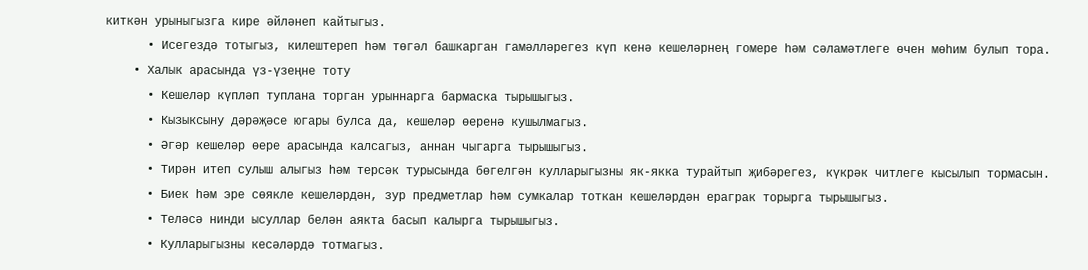киткән урыныгызга кире әйләнеп кайтыгыз.
      • Исегездә тотыгыз, килештереп һәм төгәл башкарган гамәлләрегез күп кенә кешеләрнең гомере һәм сәламәтлеге өчен мөһим булып тора.
    • Халык арасында үз-үзеңне тоту
      • Кешеләр күпләп туплана торган урыннарга бармаска тырышыгыз.
      • Кызыксыну дәрәҗәсе югары булса да, кешеләр өеренә кушылмагыз.
      • Әгәр кешеләр өере арасында калсагыз, аннан чыгарга тырышыгыз.
      • Тирән итеп сулыш алыгыз һәм терсәк турысында бөгелгән кулларыгызны як-якка турайтып җибәрегез, күкрәк читлеге кысылып тормасын.
      • Биек һәм эре сөякле кешеләрдән, зур предметлар һәм сумкалар тоткан кешеләрдән ераграк торырга тырышыгыз.
      • Теләсә нинди ысуллар белән аякта басып калырга тырышыгыз.
      • Кулларыгызны кесәләрдә тотмагыз.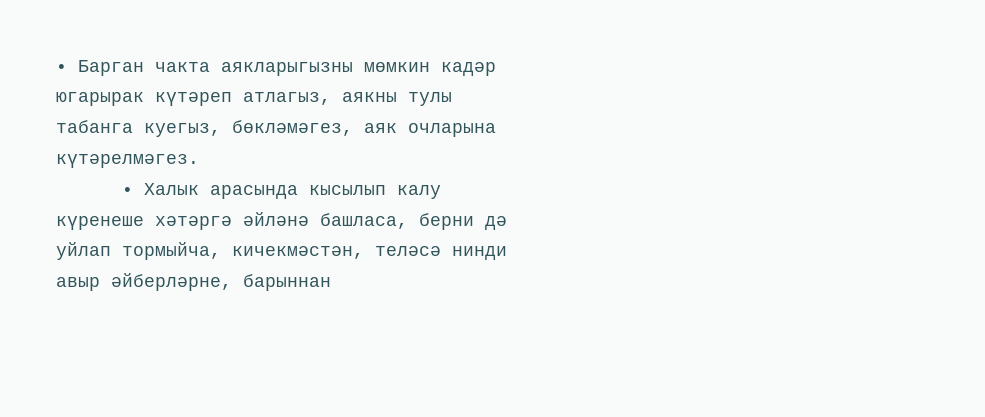• Барган чакта аякларыгызны мөмкин кадәр югарырак күтәреп атлагыз, аякны тулы табанга куегыз, бөкләмәгез, аяк очларына күтәрелмәгез.
      • Халык арасында кысылып калу күренеше хәтәргә әйләнә башласа, берни дә уйлап тормыйча, кичекмәстән, теләсә нинди авыр әйберләрне, барыннан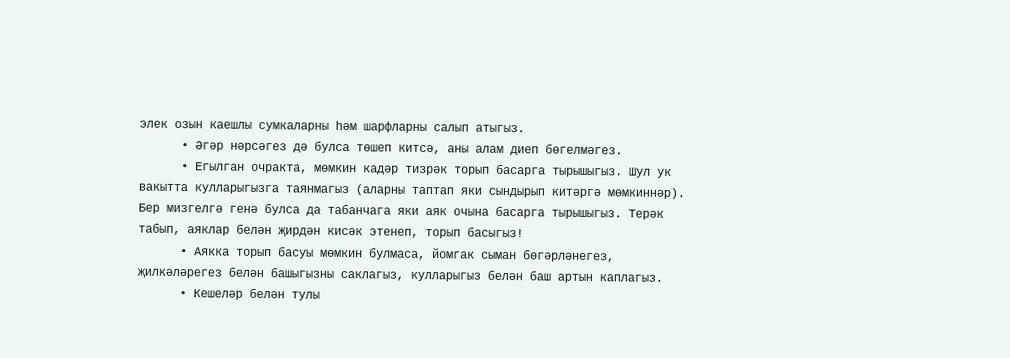элек озын каешлы сумкаларны һәм шарфларны салып атыгыз.
      • Әгәр нәрсәгез дә булса төшеп китсә, аны алам диеп бөгелмәгез.
      • Егылган очракта, мөмкин кадәр тизрәк торып басарга тырышыгыз. Шул ук вакытта кулларыгызга таянмагыз (аларны таптап яки сындырып китәргә мөмкиннәр). Бер мизгелгә генә булса да табанчага яки аяк очына басарга тырышыгыз. Терәк табып, аяклар белән җирдән кисәк этенеп, торып басыгыз!
      • Аякка торып басуы мөмкин булмаса, йомгак сыман бөгәрләнегез, җилкәләрегез белән башыгызны саклагыз, кулларыгыз белән баш артын каплагыз.
      • Кешеләр белән тулы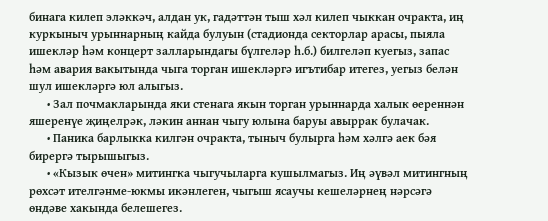бинага килеп эләккәч, алдан ук, гадәттән тыш хәл килеп чыккан очракта, иң куркыныч урыннарның кайда булуын (стадионда секторлар арасы, пыяла ишекләр һәм концерт залларындагы бүлгеләр һ.б.) билгеләп куегыз, запас һәм авария вакытында чыга торган ишекләргә игътибар итегез, уегыз белән шул ишекләргә юл алыгыз.
      • Зал почмакларында яки стенага якын торган урыннарда халык өереннән яшеренүе җиңелрәк, ләкин аннан чыгу юлына баруы авыррак булачак.
      • Паника барлыкка килгән очракта, тыныч булырга һәм хәлгә аек бәя бирергә тырышыгыз.
      • «Кызык өчен» митингка чыгучыларга кушылмагыз. Иң әүвәл митингның рөхсәт ителгәнме-юкмы икәнлеген, чыгыш ясаучы кешеләрнең нәрсәгә өндәве хакында белешегез.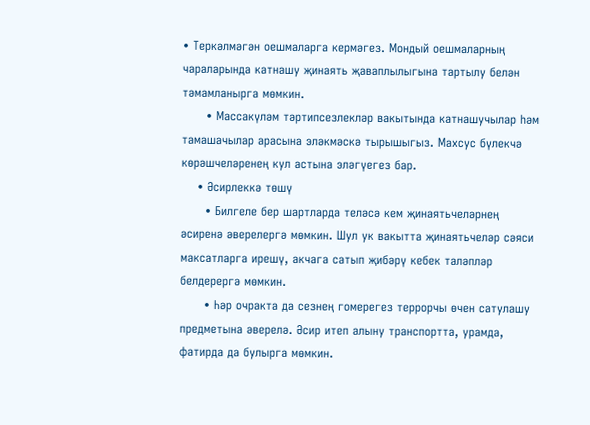• Теркәлмәгән оешмаларга кермәгез. Мондый оешмаларның чараларында катнашу җинаять җаваплылыгына тартылу белән тәмамланырга мөмкин.
      • Массакүләм тәртипсезлекләр вакытында катнашучылар һәм тамашачылар арасына эләкмәскә тырышыгыз. Махсус бүлекчә көрәшчеләренең кул астына эләгүегез бар.
    • Әсирлеккә төшү
      • Билгеле бер шартларда теләсә кем җинаятьчеләрнең әсиренә әверелергә мөмкин. Шул ук вакытта җинаятьчеләр сәяси максатларга ирешү, акчага сатып җибәрү кебек таләпләр белдерергә мөмкин.
      • Һәр очракта да сезнең гомерегез террорчы өчен сатулашу предметына әверелә. Әсир итеп алыну транспортта, урамда, фатирда да булырга мөмкин.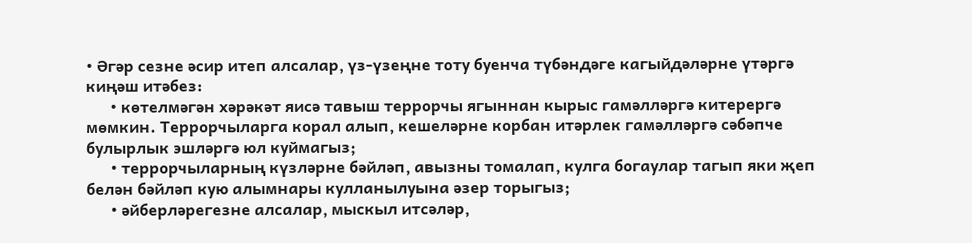• Әгәр сезне әсир итеп алсалар, үз-үзеңне тоту буенча түбәндәге кагыйдәләрне үтәргә киңәш итәбез:
      • көтелмәгән хәрәкәт яисә тавыш террорчы ягыннан кырыс гамәлләргә китерергә мөмкин. Террорчыларга корал алып, кешеләрне корбан итәрлек гамәлләргә сәбәпче булырлык эшләргә юл куймагыз;
      • террорчыларның күзләрне бәйләп, авызны томалап, кулга богаулар тагып яки җеп белән бәйләп кую алымнары кулланылуына әзер торыгыз;
      • әйберләрегезне алсалар, мыскыл итсәләр,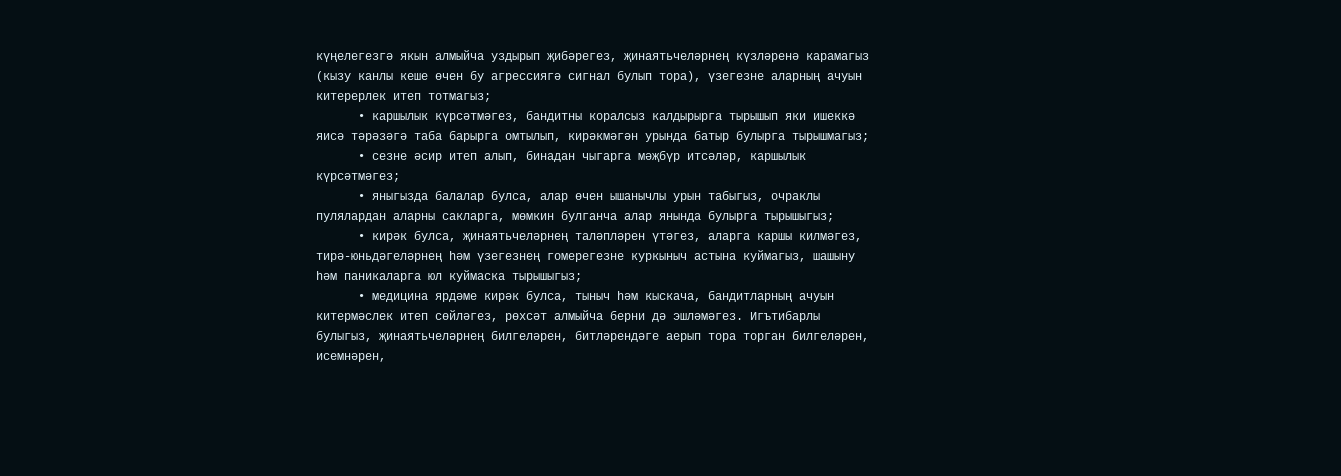күңелегезгә якын алмыйча уздырып җибәрегез, җинаятьчеләрнең күзләренә карамагыз (кызу канлы кеше өчен бу агрессиягә сигнал булып тора), үзегезне аларның ачуын китерерлек итеп тотмагыз;
      • каршылык күрсәтмәгез, бандитны коралсыз калдырырга тырышып яки ишеккә яисә тәрәзәгә таба барырга омтылып, кирәкмәгән урында батыр булырга тырышмагыз;
      • сезне әсир итеп алып, бинадан чыгарга мәҗбүр итсәләр, каршылык күрсәтмәгез;
      • яныгызда балалар булса, алар өчен ышанычлы урын табыгыз, очраклы пулялардан аларны сакларга, мөмкин булганча алар янында булырга тырышыгыз;
      • кирәк булса, җинаятьчеләрнең таләпләрен үтәгез, аларга каршы килмәгез, тирә-юньдәгеләрнең һәм үзегезнең гомерегезне куркыныч астына куймагыз, шашыну һәм паникаларга юл куймаска тырышыгыз;
      • медицина ярдәме кирәк булса, тыныч һәм кыскача, бандитларның ачуын китермәслек итеп сөйләгез, рөхсәт алмыйча берни дә эшләмәгез. Игътибарлы булыгыз, җинаятьчеләрнең билгеләрен, битләрендәге аерып тора торган билгеләрен, исемнәрен,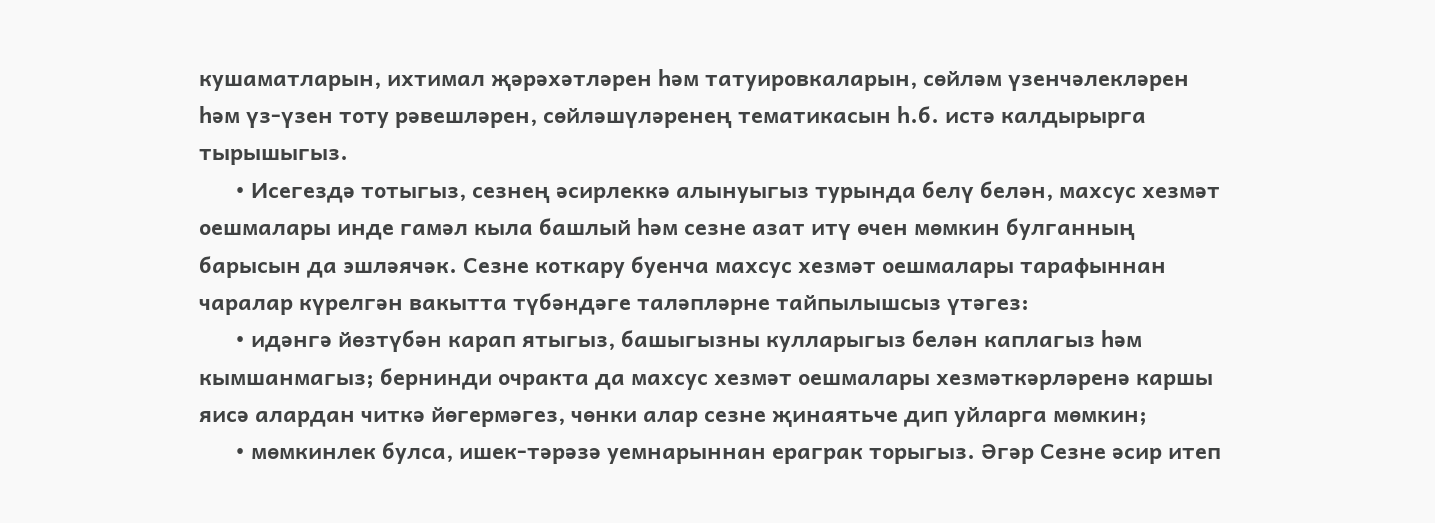кушаматларын, ихтимал җәрәхәтләрен һәм татуировкаларын, сөйләм үзенчәлекләрен һәм үз-үзен тоту рәвешләрен, сөйләшүләренең тематикасын һ.б. истә калдырырга тырышыгыз.
      • Исегездә тотыгыз, сезнең әсирлеккә алынуыгыз турында белү белән, махсус хезмәт оешмалары инде гамәл кыла башлый һәм сезне азат итү өчен мөмкин булганның барысын да эшләячәк. Сезне коткару буенча махсус хезмәт оешмалары тарафыннан чаралар күрелгән вакытта түбәндәге таләпләрне тайпылышсыз үтәгез:
      • идәнгә йөзтүбән карап ятыгыз, башыгызны кулларыгыз белән каплагыз һәм кымшанмагыз; бернинди очракта да махсус хезмәт оешмалары хезмәткәрләренә каршы яисә алардан читкә йөгермәгез, чөнки алар сезне җинаятьче дип уйларга мөмкин;
      • мөмкинлек булса, ишек-тәрәзә уемнарыннан ераграк торыгыз. Әгәр Сезне әсир итеп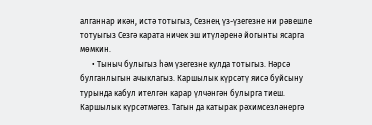алганнар икән, истә тотыгыз, Сезнең үз-үзегезне ни рәвешле тотуыгыз Сезгә карата ничек эш итүләренә йогынты ясарга мөмкин.
      • Тыныч булыгыз һәм үзегезне кулда тотыгыз. Нәрсә булганлыгын ачыклагыз. Каршылык күрсәтү яисә буйсыну турында кабул ителгән карар үлчәнгән булырга тиеш. Каршылык күрсәтмәгез. Тагын да катырак рәхимсезләнергә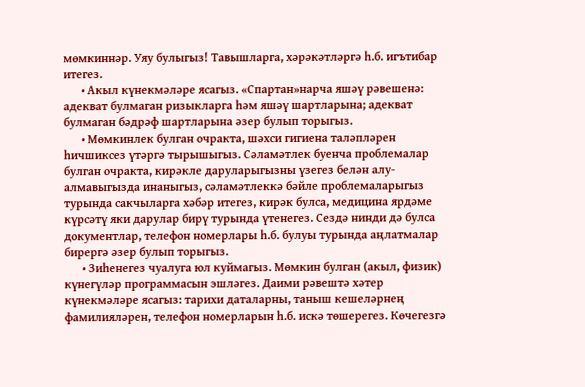мөмкиннәр. Уяу булыгыз! Тавышларга, хәрәкәтләргә һ.б. игътибар итегез.
      • Акыл күнекмәләре ясагыз. «Спартан»нарча яшәү рәвешенә: адекват булмаган ризыкларга һәм яшәү шартларына; адекват булмаган бәдрәф шартларына әзер булып торыгыз.
      • Мөмкинлек булган очракта, шәхси гигиена таләпләрен һичшиксез үтәргә тырышыгыз. Сәламәтлек буенча проблемалар булган очракта, кирәкле даруларыгызны үзегез белән алу-алмавыгызда инаныгыз, сәламәтлеккә бәйле проблемаларыгыз турында сакчыларга хәбәр итегез, кирәк булса, медицина ярдәме күрсәтү яки дарулар бирү турында үтенегез. Сездә нинди дә булса документлар, телефон номерлары һ.б. булуы турында аңлатмалар бирергә әзер булып торыгыз.
      • Зиһенегез чуалуга юл куймагыз. Мөмкин булган (акыл, физик) күнегүләр программасын эшләгез. Даими рәвештә хәтер күнекмәләре ясагыз: тарихи даталарны, таныш кешеләрнең фамилияләрен, телефон номерларын һ.б. искә төшерегез. Көчегезгә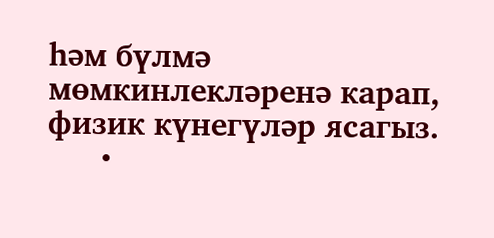һәм бүлмә мөмкинлекләренә карап, физик күнегүләр ясагыз.
      •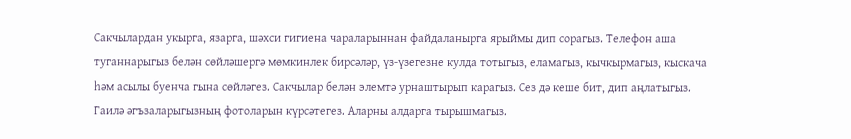Сакчылардан укырга, язарга, шәхси гигиена чараларыннан файдаланырга ярыймы дип сорагыз. Телефон аша туганнарыгыз белән сөйләшергә мөмкинлек бирсәләр, үз-үзегезне кулда тотыгыз, еламагыз, кычкырмагыз, кыскача һәм асылы буенча гына сөйләгез. Сакчылар белән элемтә урнаштырып карагыз. Сез дә кеше бит, дип аңлатыгыз. Гаилә әгъзаларыгызның фотоларын күрсәтегез. Аларны алдарга тырышмагыз.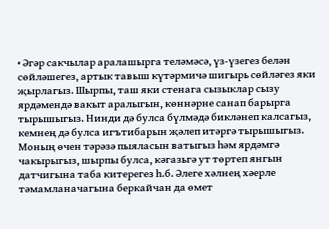• Әгәр сакчылар аралашырга теләмәсә, үз-үзегез белән сөйләшегез, артык тавыш күтәрмичә шигырь сөйләгез яки җырлагыз. Шырпы, таш яки стенага сызыклар сызу ярдәмендә вакыт аралыгын, көннәрне санап барырга тырышыгыз. Нинди дә булса бүлмәдә бикләнеп калсагыз, кемнең дә булса игътибарын җәлеп итәргә тырышыгыз. Моның өчен тәрәзә пыяласын ватыгыз һәм ярдәмгә чакырыгыз, шырпы булса, кәгазьгә ут төртеп янгын датчигына таба китерегез һ.б. Әлеге хәлнең хәерле тәмамланачагына беркайчан да өмет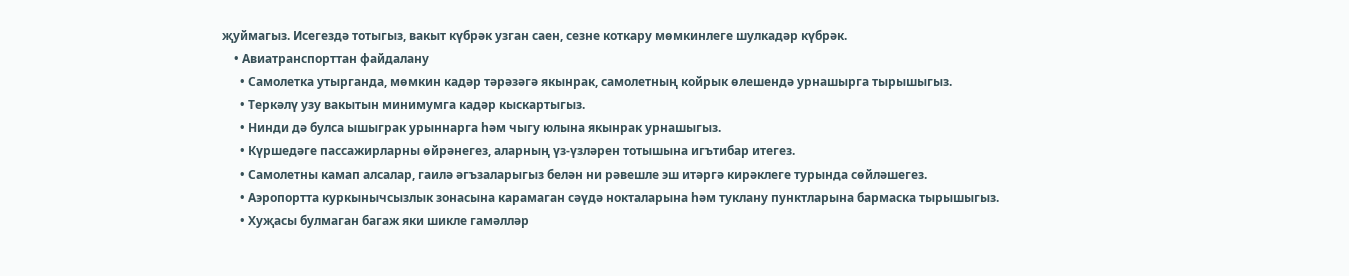җуймагыз. Исегездә тотыгыз, вакыт күбрәк узган саен, сезне коткару мөмкинлеге шулкадәр күбрәк.
    • Авиатранспорттан файдалану
      • Самолетка утырганда, мөмкин кадәр тәрәзәгә якынрак, самолетның койрык өлешендә урнашырга тырышыгыз.
      • Теркәлү узу вакытын минимумга кадәр кыскартыгыз.
      • Нинди дә булса ышыграк урыннарга һәм чыгу юлына якынрак урнашыгыз.
      • Күршедәге пассажирларны өйрәнегез, аларның үз-үзләрен тотышына игътибар итегез.
      • Самолетны камап алсалар, гаилә әгъзаларыгыз белән ни рәвешле эш итәргә кирәклеге турында сөйләшегез.
      • Аэропортта куркынычсызлык зонасына карамаган сәүдә нокталарына һәм туклану пунктларына бармаска тырышыгыз.
      • Хуҗасы булмаган багаж яки шикле гамәлләр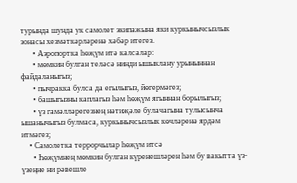турында шунда ук самолет экипажына яки куркынычсызлык зонасы хезмәткәрләренә хәбәр итегез.
      • Аэропортка һөҗүм итә калсалар:
      • мөмкин булган теләсә нинди ышыклану урыныннан файдаланыгыз;
      • пычракка булса да егылыгыз, йөгермәгез;
      • башыгызны каплагыз һәм һөҗүм ягыннан борылыгыз;
      • үз гамәлләрегезнең нәтиҗәле булачагына тулысынча ышанычыгыз булмаса, куркынычсызлык көчләренә ярдәм итмәгез;
    • Самолетка террорчылар һөҗүм итсә
      • Һөҗүмнең мөмкин булган күренешләрен һәм бу вакытта үз-үзеңне ни рәвешле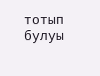тотып булуы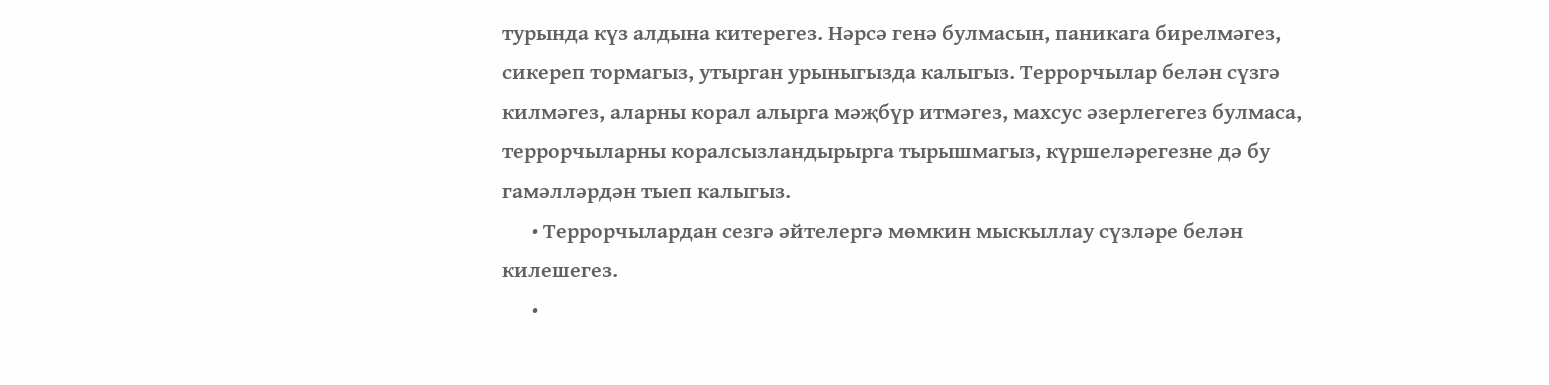турында күз алдына китерегез. Нәрсә генә булмасын, паникага бирелмәгез, сикереп тормагыз, утырган урыныгызда калыгыз. Террорчылар белән сүзгә килмәгез, аларны корал алырга мәҗбүр итмәгез, махсус әзерлегегез булмаса, террорчыларны коралсызландырырга тырышмагыз, күршеләрегезне дә бу гамәлләрдән тыеп калыгыз.
      • Террорчылардан сезгә әйтелергә мөмкин мыскыллау сүзләре белән килешегез.
      •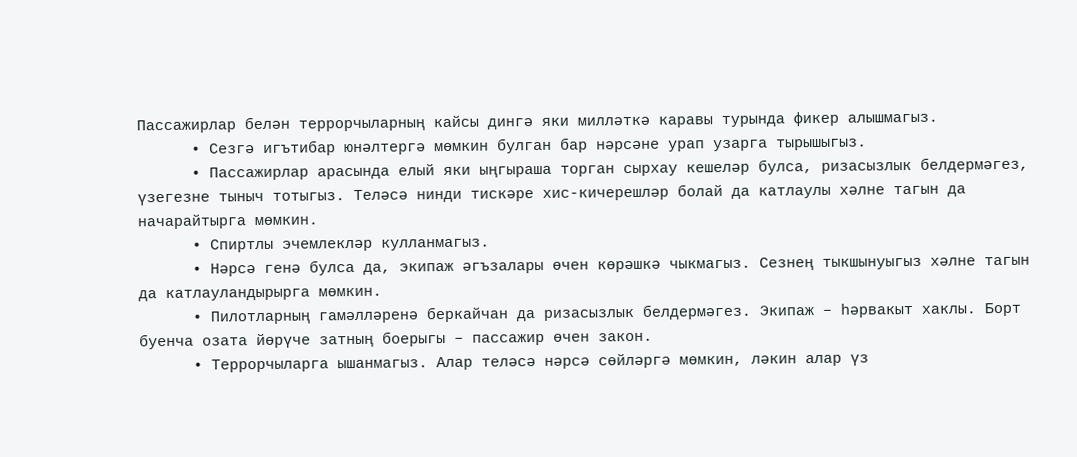Пассажирлар белән террорчыларның кайсы дингә яки милләткә каравы турында фикер алышмагыз.
      • Сезгә игътибар юнәлтергә мөмкин булган бар нәрсәне урап узарга тырышыгыз.
      • Пассажирлар арасында елый яки ыңгыраша торган сырхау кешеләр булса, ризасызлык белдермәгез, үзегезне тыныч тотыгыз. Теләсә нинди тискәре хис-кичерешләр болай да катлаулы хәлне тагын да начарайтырга мөмкин.
      • Спиртлы эчемлекләр кулланмагыз.
      • Нәрсә генә булса да, экипаж әгъзалары өчен көрәшкә чыкмагыз. Сезнең тыкшынуыгыз хәлне тагын да катлауландырырга мөмкин.
      • Пилотларның гамәлләренә беркайчан да ризасызлык белдермәгез. Экипаж – һәрвакыт хаклы. Борт буенча озата йөрүче затның боерыгы – пассажир өчен закон.
      • Террорчыларга ышанмагыз. Алар теләсә нәрсә сөйләргә мөмкин, ләкин алар үз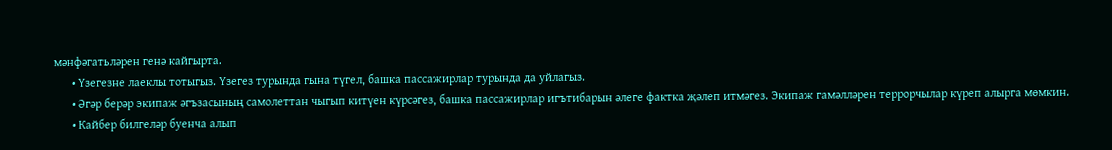мәнфәгатьләрен генә кайгырта.
      • Үзегезне лаеклы тотыгыз. Үзегез турында гына түгел, башка пассажирлар турында да уйлагыз.
      • Әгәр берәр экипаж әгъзасының самолеттан чыгып китүен күрсәгез, башка пассажирлар игътибарын әлеге фактка җәлеп итмәгез. Экипаж гамәлләрен террорчылар күреп алырга мөмкин.
      • Кайбер билгеләр буенча алып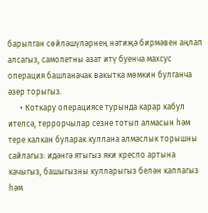барылган сөйләшүләрнең нәтиҗә бирмәвен аңлап алсагыз, самолетны азат итү буенча махсус операция башланачак вакытка мөмкин булганча әзер торыгыз.
      • Коткару операциясе турында карар кабул ителсә, террорчылар сезне тотып алмасын һәм тере калкан буларак куллана алмаслык торышны сайлагыз: идәнгә ятыгыз яки кресло артына качыгыз, башыгызны кулларыгыз белән каплагыз һәм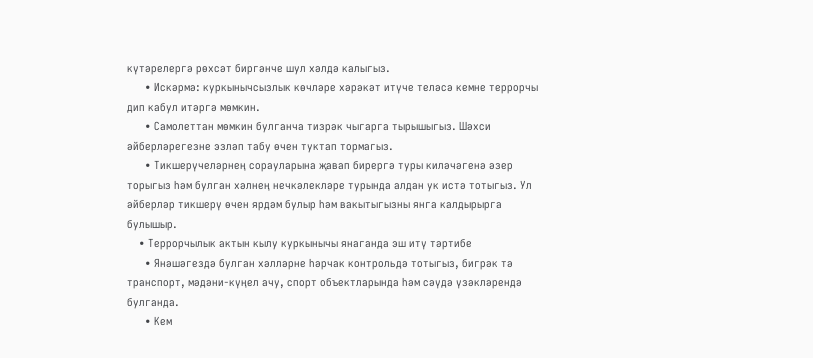күтәрелергә рөхсәт биргәнче шул хәлдә калыгыз.
      • Искәрмә: куркынычсызлык көчләре хәрәкәт итүче теләсә кемне террорчы дип кабул итәргә мөмкин.
      • Самолеттан мөмкин булганча тизрәк чыгарга тырышыгыз. Шәхси әйберләрегезне эзләп табу өчен туктап тормагыз.
      • Тикшерүчеләрнең сорауларына җавап бирергә туры киләчәгенә әзер торыгыз һәм булган хәлнең нечкәлекләре турында алдан ук истә тотыгыз. Ул әйберләр тикшерү өчен ярдәм булыр һәм вакытыгызны янга калдырырга булышыр.
    • Террорчылык актын кылу куркынычы янаганда эш итү тәртибе
      • Янәшәгездә булган хәлләрне һәрчак контрольдә тотыгыз, бигрәк тә транспорт, мәдәни-күңел ачу, спорт объектларында һәм сәүдә үзәкләрендә булганда.
      • Кем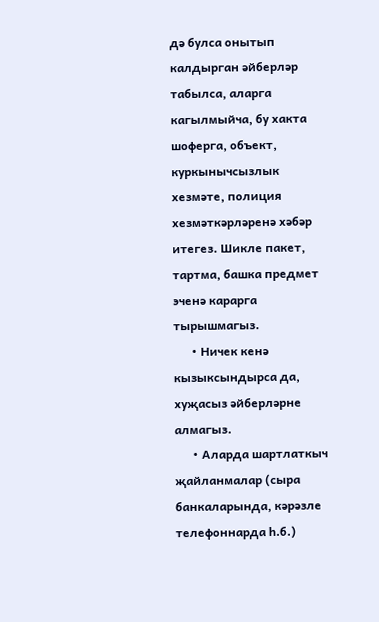дә булса онытып калдырган әйберләр табылса, аларга кагылмыйча, бу хакта шоферга, объект, куркынычсызлык хезмәте, полиция хезмәткәрләренә хәбәр итегез. Шикле пакет, тартма, башка предмет эченә карарга тырышмагыз.
      • Ничек кенә кызыксындырса да, хуҗасыз әйберләрне алмагыз.
      • Аларда шартлаткыч җайланмалар (сыра банкаларында, кәрәзле телефоннарда һ.б.)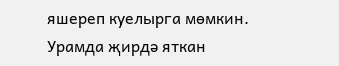яшереп куелырга мөмкин. Урамда җирдә яткан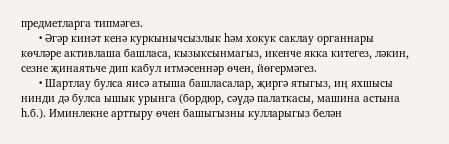предметларга типмәгез.
      • Әгәр кинәт кенә куркынычсызлык һәм хокук саклау органнары көчләре активлаша башласа, кызыксынмагыз, икенче якка китегез, ләкин, сезне җинаятьче дип кабул итмәсеннәр өчен, йөгермәгез.
      • Шартлау булса яисә атыша башласалар, җиргә ятыгыз, иң яхшысы нинди дә булса ышык урынга (бордюр, сәүдә палаткасы, машина астына һ.б.). Иминлекне арттыру өчен башыгызны кулларыгыз белән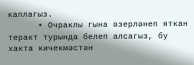каплагыз.
      • Очраклы гына әзерләнеп яткан теракт турында белеп алсагыз, бу хакта кичекмәстән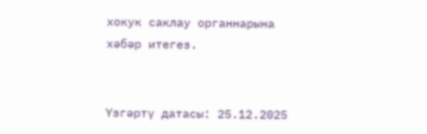хокук саклау органнарына хәбәр итегез.


Үзгәртү датасы: 25.12.2025